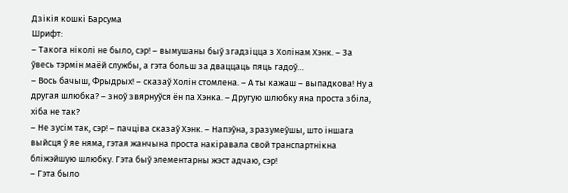Дзікія кошкі Барсума
Шрифт:
– Такога ніколі не было, сэр! – вымушаны быў згадзіцца з Холінам Хэнк. – За ўвесь тэрмін маёй службы, а гэта больш за дваццаць пяць гадоў…
– Вось бачыш, Фрыдрых! – сказаў Холін стомлена. – А ты кажаш – выпадкова! Ну а другая шлюбка? – зноў звярнуўся ён па Хэнка. – Другую шлюбку яна проста збіла, хіба не так?
– Не зусім так, сэр! – пачціва сказаў Хэнк. – Напэўна, зразумеўшы, што іншага выйсця ў яе няма, гэтая жанчына проста накіравала свой транспартнікна бліжэйшую шлюбку. Гэта быў элементарны жэст адчаю, сэр!
– Гэта было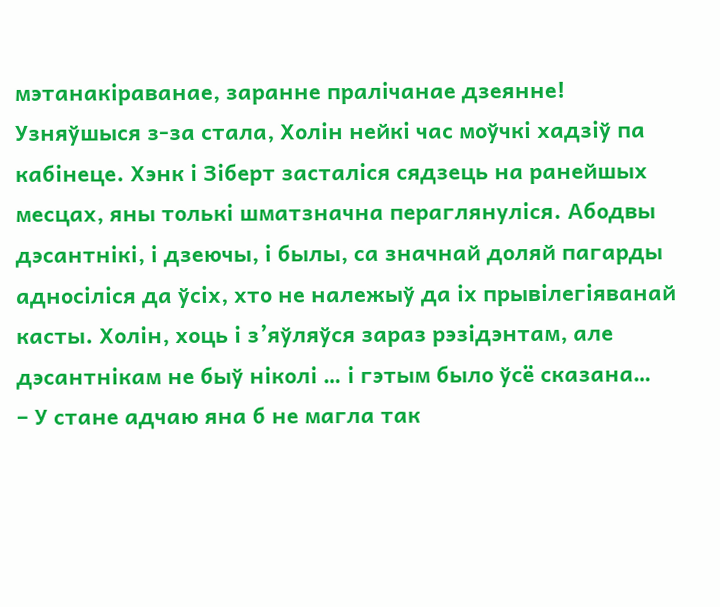мэтанакіраванае, заранне пралічанае дзеянне!
Узняўшыся з-за стала, Холін нейкі час моўчкі хадзіў па кабінеце. Хэнк і Зіберт засталіся сядзець на ранейшых месцах, яны толькі шматзначна пераглянуліся. Абодвы дэсантнікі, і дзеючы, і былы, са значнай доляй пагарды адносіліся да ўсіх, хто не належыў да іх прывілегіяванай касты. Холін, хоць і з’яўляўся зараз рэзідэнтам, але дэсантнікам не быў ніколі … і гэтым было ўсё сказана…
– У стане адчаю яна б не магла так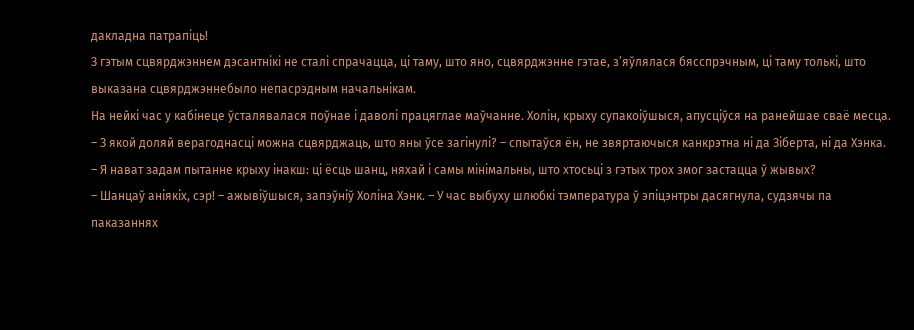дакладна патрапіць!
З гэтым сцвярджэннем дэсантнікі не сталі спрачацца, ці таму, што яно, сцвярджэнне гэтае, з’яўлялася бясспрэчным, ці таму толькі, што выказана сцвярджэннебыло непасрэдным начальнікам.
На нейкі час у кабінеце ўсталявалася поўнае і даволі працяглае маўчанне. Холін, крыху супакоіўшыся, апусціўся на ранейшае сваё месца.
– З якой доляй верагоднасці можна сцвярджаць, што яны ўсе загінулі? – спытаўся ён, не звяртаючыся канкрэтна ні да Зіберта, ні да Хэнка. – Я нават задам пытанне крыху інакш: ці ёсць шанц, няхай і самы мінімальны, што хтосьці з гэтых трох змог застацца ў жывых?
– Шанцаў аніякіх, сэр! – ажывіўшыся, запэўніў Холіна Хэнк. – У час выбуху шлюбкі тэмпература ў эпіцэнтры дасягнула, судзячы па паказаннях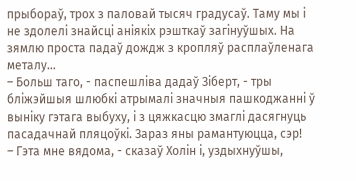прыбораў, трох з паловай тысяч градусаў. Таму мы і не здолелі знайсці аніякіх рэшткаў загінуўшых. На зямлю проста падаў дождж з кропляў расплаўленага металу…
– Больш таго, - паспешліва дадаў Зіберт, - тры бліжэйшыя шлюбкі атрымалі значныя пашкоджанні ў выніку гэтага выбуху, і з цяжкасцю змаглі дасягнуць пасадачнай пляцоўкі. Зараз яны рамантуюцца, сэр!
– Гэта мне вядома, - сказаў Холін і, уздыхнуўшы,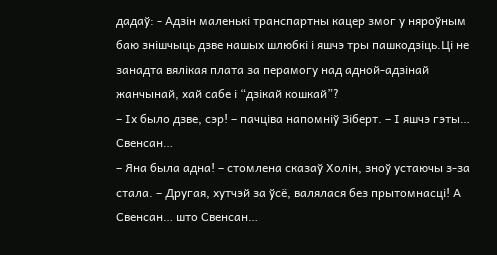дадаў: - Адзін маленькі транспартны кацер змог у няроўным баю знішчыць дзве нашых шлюбкі і яшчэ тры пашкодзіць.Ці не занадта вялікая плата за перамогу над адной-адзінай жанчынай, хай сабе і “дзікай кошкай”?
– Іх было дзве, сэр! – пачціва напомніў Зіберт. – І яшчэ гэты… Свенсан…
– Яна была адна! – стомлена сказаў Холін, зноў устаючы з-за стала. – Другая, хутчэй за ўсё, валялася без прытомнасці! А Свенсан… што Свенсан…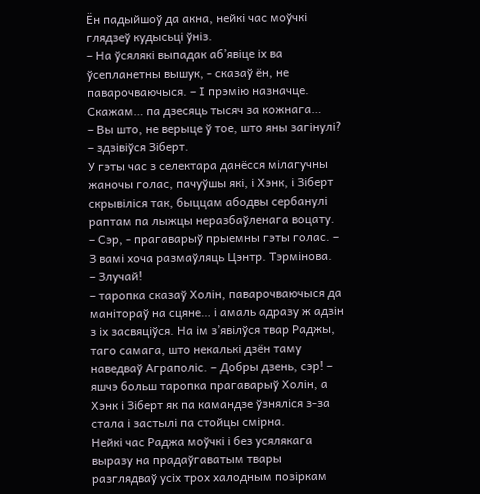Ён падыйшоў да акна, нейкі час моўчкі глядзеў кудысьці ўніз.
– На ўсялякі выпадак аб’явіце іх ва ўсепланетны вышук, - сказаў ён, не паварочваючыся. – І прэмію назначце. Скажам… па дзесяць тысяч за кожнага…
– Вы што, не верыце ў тое, што яны загінулі?
– здзівіўся Зіберт.
У гэты час з селектара данёсся мілагучны жаночы голас, пачуўшы які, і Хэнк, і Зіберт скрывіліся так, быццам абодвы сербанулі раптам па лыжцы неразбаўленага воцату.
– Сэр, - прагаварыў прыемны гэты голас. – З вамі хоча размаўляць Цэнтр. Тэрмінова.
– Злучай!
– таропка сказаў Холін, паварочваючыся да манітораў на сцяне… і амаль адразу ж адзін з іх засвяціўся. На ім з’явілўся твар Раджы, таго самага, што некалькі дзён таму наведваў Аграполіс. – Добры дзень, сэр! – яшчэ больш таропка прагаварыў Холін, а Хэнк і Зіберт як па камандзе ўзняліся з-за стала і застылі па стойцы смірна.
Нейкі час Раджа моўчкі і без усялякага выразу на прадаўгаватым твары разглядваў усіх трох халодным позіркам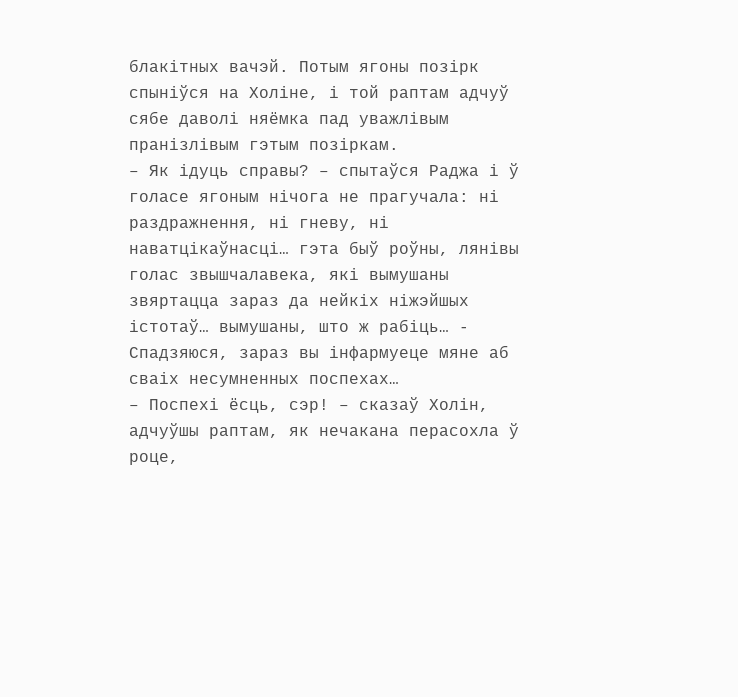блакітных вачэй. Потым ягоны позірк спыніўся на Холіне, і той раптам адчуў сябе даволі няёмка пад уважлівым пранізлівым гэтым позіркам.
– Як ідуць справы? – спытаўся Раджа і ў голасе ягоным нічога не прагучала: ні раздражнення, ні гневу, ні наватцікаўнасці… гэта быў роўны, лянівы голас звышчалавека, які вымушаны звяртацца зараз да нейкіх ніжэйшых істотаў… вымушаны, што ж рабіць… - Спадзяюся, зараз вы інфармуеце мяне аб сваіх несумненных поспехах…
– Поспехі ёсць, сэр! – сказаў Холін, адчуўшы раптам, як нечакана перасохла ў роце,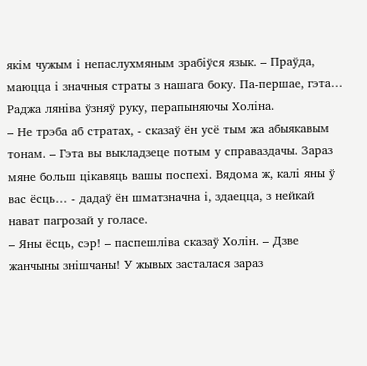якім чужым і непаслухмяным зрабіўся язык. – Праўда, маюцца і значныя страты з нашага боку. Па-першае, гэта…
Раджа ляніва ўзняў руку, перапыняючы Холіна.
– Не трэба аб стратах, - сказаў ён усё тым жа абыякавым тонам. – Гэта вы выкладзеце потым у справаздачы. Зараз мяне больш цікавяць вашы поспехі. Вядома ж, калі яны ў вас ёсць… - дадаў ён шматзначна і, здаецца, з нейкай нават пагрозай у голасе.
– Яны ёсць, сэр! – паспешліва сказаў Холін. – Дзве жанчыны знішчаны! У жывых засталася зараз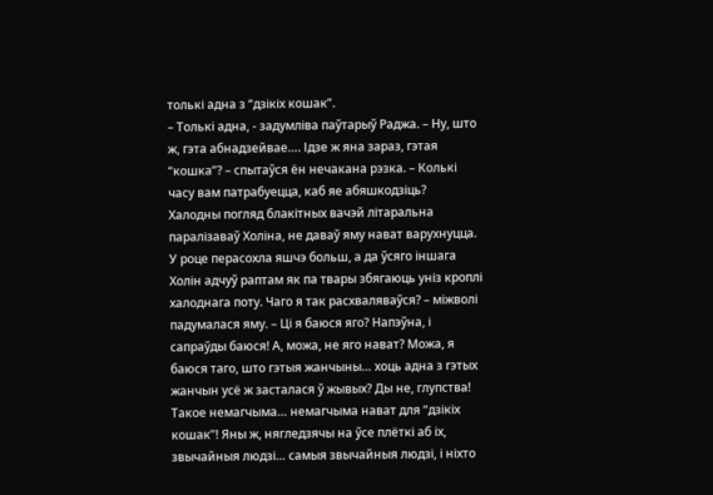толькі адна з “дзікіх кошак”.
– Толькі адна, - задумліва паўтарыў Раджа. – Ну, што ж, гэта абнадзейвае…. Ідзе ж яна зараз, гэтая “кошка”? – спытаўся ён нечакана рэзка. – Колькі часу вам патрабуецца, каб яе абяшкодзіць?
Халодны погляд блакітных вачэй літаральна паралізаваў Холіна, не даваў яму нават варухнуцца. У роце перасохла яшчэ больш, а да ўсяго іншага Холін адчуў раптам як па твары збягаюць уніз кроплі халоднага поту. Чаго я так расхваляваўся? – міжволі падумалася яму. – Ці я баюся яго? Напэўна, і сапраўды баюся! А, можа, не яго нават? Можа, я баюся таго, што гэтыя жанчыны… хоць адна з гэтых жанчын усё ж засталася ў жывых? Ды не, глупства! Такое немагчыма… немагчыма нават для “дзікіх кошак”! Яны ж, нягледзячы на ўсе плёткі аб іх, звычайныя людзі… самыя звычайныя людзі, і ніхто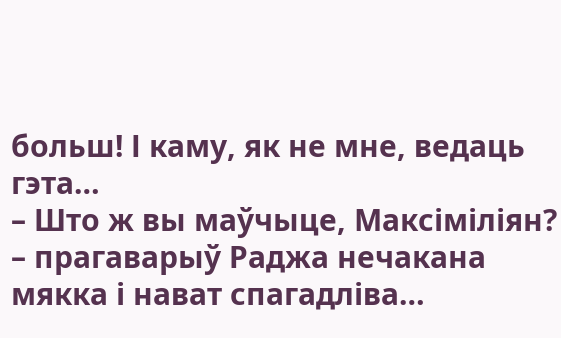больш! І каму, як не мне, ведаць гэта…
– Што ж вы маўчыце, Максіміліян? – прагаварыў Раджа нечакана мякка і нават спагадліва…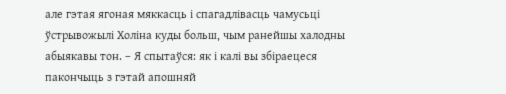але гэтая ягоная мяккасць і спагадлівасць чамусьці ўстрывожылі Холіна куды больш, чым ранейшы халодны абыякавы тон. – Я спытаўся: як і калі вы збіраецеся пакончыць з гэтай апошняй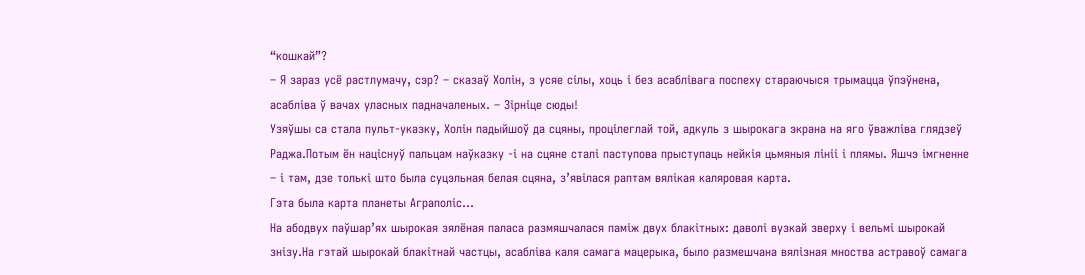“кошкай”?
– Я зараз усё растлумачу, сэр? – сказаў Холін, з усяе сілы, хоць і без асаблівага поспеху стараючыся трымацца ўпэўнена, асабліва ў вачах уласных падначаленых. – Зірніце сюды!
Узяўшы са стала пульт-указку, Холін падыйшоў да сцяны, процілеглай той, адкуль з шырокага экрана на яго ўважліва глядзеў Раджа.Потым ён націснуў пальцам наўказку -і на сцяне сталі паступова прыступаць нейкія цьмяныя лініі і плямы. Яшчэ імгненне – і там, дзе толькі што была суцэльная белая сцяна, з’явілася раптам вялікая каляровая карта.
Гэта была карта планеты Аграполіс…
На абодвух паўшар’ях шырокая зялёная паласа размяшчалася паміж двух блакітных: даволі вузкай зверху і вельмі шырокай знізу.На гэтай шырокай блакітнай частцы, асабліва каля самага мацерыка, было размешчана вялізная мноства астравоў самага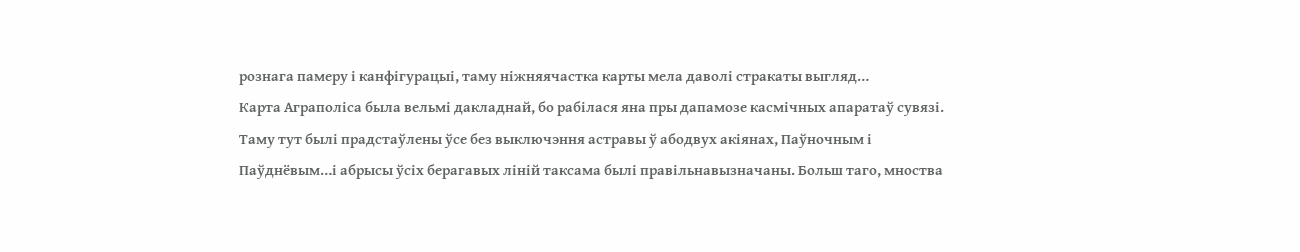рознага памеру і канфігурацыі, таму ніжняячастка карты мела даволі стракаты выгляд…
Карта Аграполіса была вельмі дакладнай, бо рабілася яна пры дапамозе касмічных апаратаў сувязі. Таму тут былі прадстаўлены ўсе без выключэння астравы ў абодвух акіянах, Паўночным і Паўднёвым…і абрысы ўсіх берагавых ліній таксама былі правільнавызначаны. Больш таго, мноства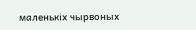маленькіх чырвоных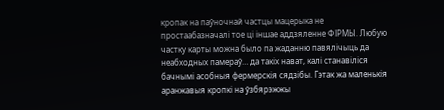кропак на паўночнай частцы мацерыка не простаабазначалі тое ці іншае аддзяленне ФІРМЫ. Любую частку карты можна было па жаданню павялічыць да неабходных памераў… да такіх нават, калі станавіліся бачнымі асобныя фермерскія сядзібы. Гэтак жа маленькія аранжавыя кропкі на ўзбярэжжы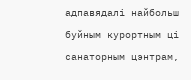адпавядалі найбольш буйным курортным ці санаторным цэнтрам,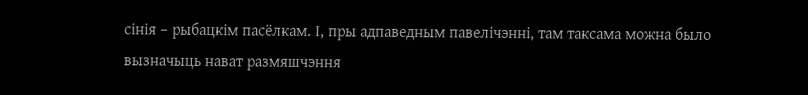сінія – рыбацкім пасёлкам. І, пры адпаведным павелічэнні, там таксама можна было вызначыць нават размяшчэння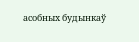асобных будынкаў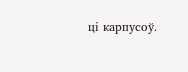ці карпусоў.